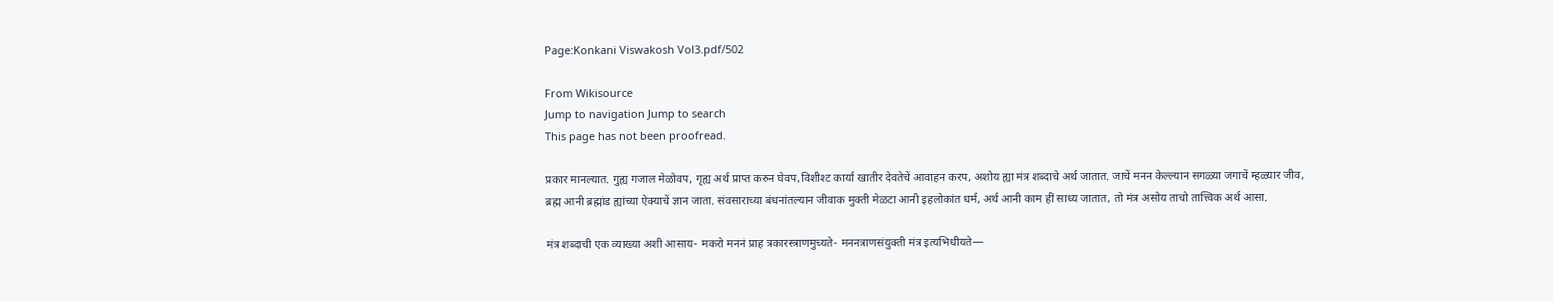Page:Konkani Viswakosh Vol3.pdf/502

From Wikisource
Jump to navigation Jump to search
This page has not been proofread.

प्रकार मानल्यात. गुह्य गजाल मेळोवप, गृह्य अर्थ प्राप्त करुन घेवप,विशीश्ट कार्या खातीर देवतेचें आवाहन करप, अशोय ह्या मंत्र शब्दाचे अर्थ जातात. जाचें मनन केल्ल्यान सगळ्या जगाचें म्हळ्यार जीव, ब्रह्म आनी ब्रह्मांड ह्यांच्या ऐक्याचें ज्ञान जाता. संवसाराच्या बंधनांतल्यान जीवाक मुक्ती मेळटा आनी इहलोकांत धर्म, अर्थ आनी काम हीं साध्य जातात, तो मंत्र असोय ताचो तात्त्विक अर्थ आसा.

मंत्र शब्दाची एक व्याख्या अशी आसाय- मकरो मननं प्राह त्रकारस्त्राणमुच्यते- मननत्राणसंयुक्ती मंत्र इत्यभिधीयते—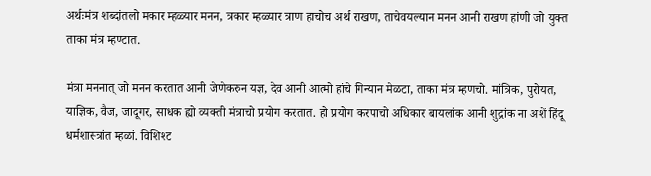अर्थःमंत्र शब्दांतलो मकार म्हळ्यार मनन, त्रकार म्हळ्यार त्राण हाचोच अर्थ राखण, ताचेवयल्यान मनन आनी राखण हांणी जो युक्त ताका मंत्र म्हण्टात.

मंत्रा मननात् जो मनन करतात आनी जेणेकरुन यज्ञ, देव आनी आत्मो हांचे गिन्यान मेळटा, ताका मंत्र म्हणचो. मांत्रिक, पुरोयत, याज्ञिक, वैज, जादूगर, साधक ह्यो व्यक्ती मंत्राचो प्रयोग करतात. हो प्रयोग करपाचो अधिकार बायलांक आनी शुद्रांक ना अशें हिंदू धर्मशास्त्रांत म्हळां. विशिश्ट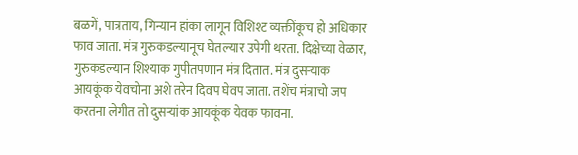बळगें, पात्रताय, गिन्यान हांका लागून विशिश्ट व्यक्तींकूच हो अधिकार फाव जाता. मंत्र गुरुकडल्यानूच घेतल्यार उपेगी थरता. दिक्षेच्या वेळार, गुरुकडल्यान शिश्याक गुपीतपणान मंत्र दितात. मंत्र दुसऱ्याक आयकूंक येवचोना अशे तरेन दिवप घेवप जाता. तशेंच मंत्राचो जप करतना लेगीत तो दुसऱ्यांक आयकूंक येवक फावना.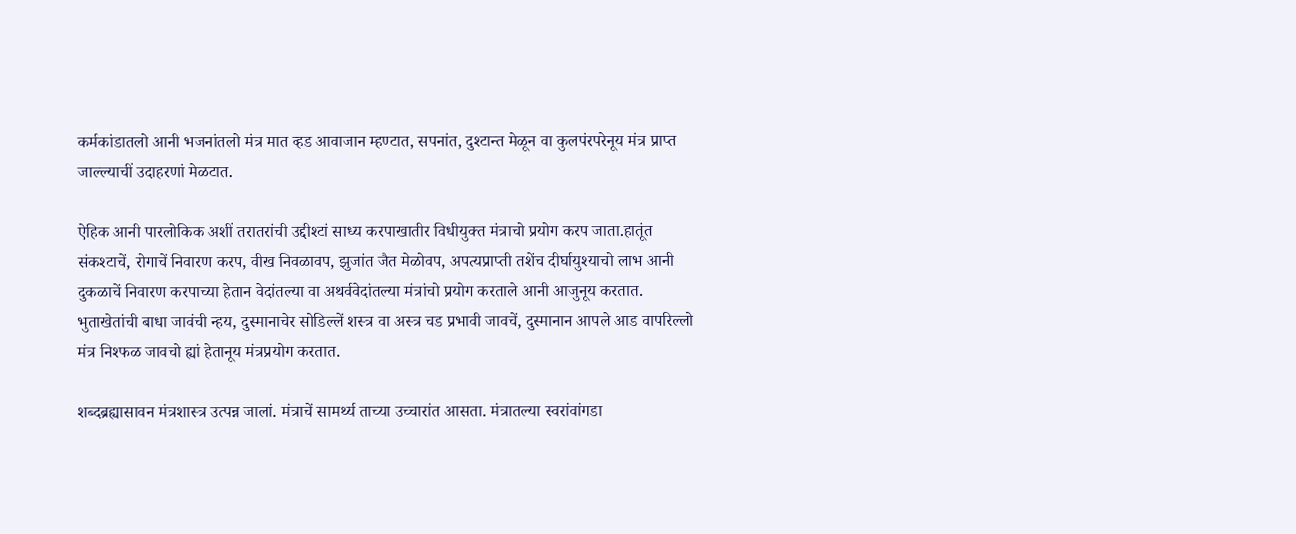कर्मकांडातलो आनी भजनांतलो मंत्र मात व्हड आवाजान म्हण्टात, सपनांत, दुश्टान्त मेळून वा कुलपंरपरेनूय मंत्र प्राप्त जाल्ल्याचीं उदाहरणां मेळटात.

ऐहिक आनी पारलोकिक अशीं तरातरांची उद्दीश्टां साध्य करपाखातीर विधीयुक्त मंत्राचो प्रयोग करप जाता.हातूंत संकश्टाचें, रोगाचें निवारण करप, वीख निवळावप, झुजांत जैत मेळोवप, अपत्यप्राप्ती तशेंच दीर्घायुश्याचो लाभ आनी दुकळाचें निवारण करपाच्या हेतान वेदांतल्या वा अथर्ववेदांतल्या मंत्रांचो प्रयोग करताले आनी आजुनूय करतात. भुताखेतांची बाधा जावंची न्हय, दुस्मानाचेर सोडिल्लें शस्त्र वा अस्त्र चड प्रभावी जावचें, दुस्मानान आपले आड वापरिल्लो मंत्र निश्फळ जावचो ह्यां हेतानूय मंत्रप्रयोग करतात.

शब्दब्रह्यासावन मंत्रशास्त्र उत्पन्न जालां. मंत्राचें सामर्थ्य ताच्या उच्चारांत आसता. मंत्रातल्या स्वरांवांगडा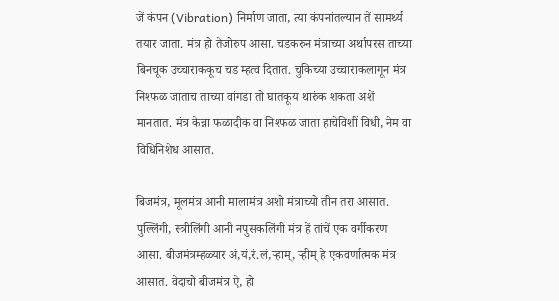जें कंपन (Vibration) निर्माण जाता, त्या कंपनांतल्यान तें सामर्थ्य तयार जाता. मंत्र हो तेजोरुप आसा. चडकरुन मंत्राच्या अर्थापरस ताच्या बिनचूक उच्चाराककूच चड म्हत्व दितात. चुकिच्या उच्चाराकलागून मंत्र निश्फळ जाताच ताच्या वांगडा तो घातकूय थारुंक शकता अशें मानतात. मंत्र केन्ना फळादीक वा निश्फळ जाता हाचेविशीं विधी, नेम वा विधिनिशेध आसात.

बिजमंत्र, मूलमंत्र आनी मालामंत्र अशो मंत्राच्यो तीन तरा आसात. पुल्लिंगी, स्त्रीलिंगी आनी नपुसकलिंगी मंत्र हें तांचें एक वर्गीकरण आसा. बीजमंत्रम्हळ्यार अं,यं,रं.लं,ऱ्हाम्, ऱ्हीम् हे एकवर्णात्मक मंत्र आसात. वेदाचो बीजमंत्र ऐ, हो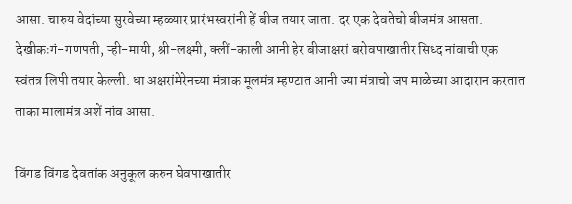आसा. चारुय वेदांच्या सुरवेच्या म्हळ्यार प्रारंभस्वरांनी हें बीज तयार जाता. दर एक देवतेचो बीजमंत्र आसता. देखीकःगं-गणपती, ऱ्ही-मायी, श्री-लक्ष्मी, क्लीं-काली आनी हेर बीजाक्षरां बरोवपाखातीर सिध्द नांवाची एक स्वंतत्र लिपी तयार केल्ली. धा अक्षरांमेरेनच्या मंत्राक मूलमंत्र म्हण्टात आनी ज्या मंत्राचो जप माळेच्या आदारान करतात ताका मालामंत्र अशें नांव आसा.

विंगड विंगड देवतांक अनुकूल करुन घेवपाखातीर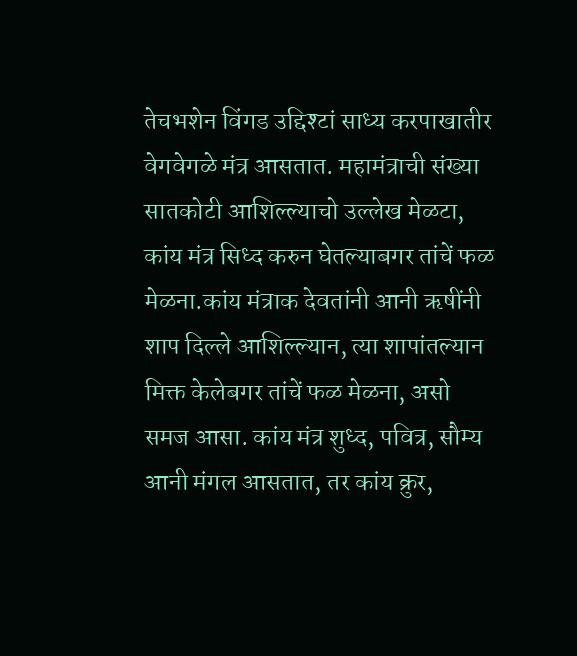तेचभशेन विंगड उद्दिश्टां साध्य करपाखातीर वेगवेगळे मंत्र आसतात. महामंत्राची संख्या सातकोटी आशिल्ल्याचो उल्लेख मेळटा, कांय मंत्र सिध्द करुन घेतल्याबगर तांचें फळ मेळना.कांय मंत्राक देवतांनी आनी ऋषींनी शाप दिल्ले आशिल्ल्यान, त्या शापांतल्यान मिक्त केलेबगर तांचें फळ मेळना, असो समज आसा. कांय मंत्र शुध्द, पवित्र, सौम्य आनी मंगल आसतात, तर कांय क्रुर,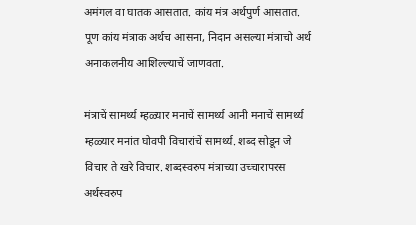अमंगल वा घातक आसतात. कांय मंत्र अर्थपुर्ण आसतात. पूण कांय मंत्राक अर्थच आसना, निदान असल्या मंत्राचो अर्थ अनाकलनीय आशिल्ल्याचें जाणवता.

मंत्राचें सामर्थ्य म्हळ्यार मनाचें सामर्थ्य आनी मनाचें सामर्थ्य म्हळ्यार मनांत घोवपी विचारांचें सामर्थ्य. शब्द सोडून जे विचार ते खरे विचार. शब्दस्वरुप मंत्राच्या उच्चारापरस अर्थस्वरुप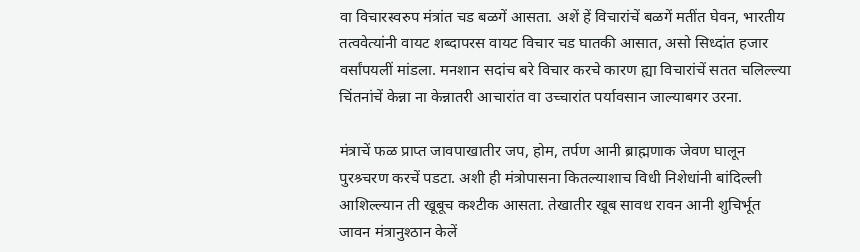वा विचारस्वरुप मंत्रांत चड बळगें आसता. अशें हें विचारांचें बळगें मतींत घेवन, भारतीय तत्ववेत्यांनी वायट शब्दापरस वायट विचार चड घातकी आसात, असो सिध्दांत हजार वर्सांपयलीं मांडला. मनशान सदांच बरे विचार करचे कारण ह्या विचारांचें सतत चलिल्ल्या चिंतनांचें केन्ना ना केन्नातरी आचारांत वा उच्चारांत पर्यावसान जाल्याबगर उरना.

मंत्राचें फळ प्राप्त जावपाखातीर जप, होम, तर्पण आनी ब्राह्मणाक जेवण घालून पुरश्र्चरण करचें पडटा. अशी ही मंत्रोपासना कितल्याशाच विधी निशेधांनी बांदिल्ली आशिल्ल्यान ती खूबूच कश्टीक आसता. तेखातीर खूब सावध रावन आनी शुचिर्भूत जावन मंत्रानुश्ठान केलें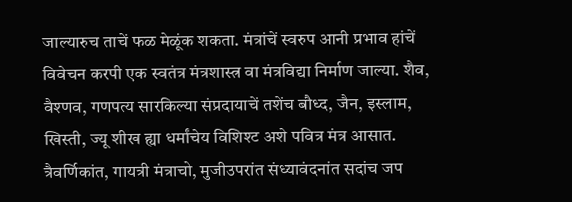जाल्यारुच ताचें फळ मेळूंक शकता. मंत्रांचें स्वरुप आनी प्रभाव हांचें विवेचन करपी एक स्वतंत्र मंत्रशास्त्र वा मंत्रविद्या निर्माण जाल्या. शैव, वैश्णव, गणपत्य सारकिल्या संप्रदायाचें तशेंच बौध्द, जैन, इस्लाम, खिस्ती, ज्यू शीख ह्या धर्मांचेय विशिश्ट अशे पवित्र मंत्र आसात. त्रैवर्णिकांत, गायत्री मंत्राचो, मुजीउपरांत संध्यावंदनांत सदांच जप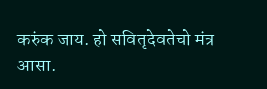करुंक जाय. हो सवितृदेवतेचो मंत्र आसा.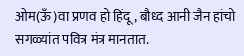ओम(ऊँ)वा प्रणव हो हिंदू, बौध्द आनी जैन हांचो सगळ्यांत पवित्र मंत्र मानतात.